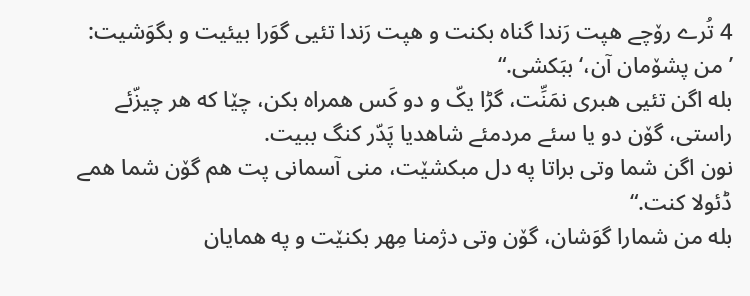4 تُرے رۆچے هپت رَندا گناه بکنت و هپت رَندا تئیی گوَرا بیئیت و بگوَشیت: ’من پشۆمان آن،‘ ببَکشی.“
بله اگن تئیی هبری نمَنِّت، گڑا یکّ و دو کَس همراه بکن، چێا که هر چیزّئے راستی، گۆن دو یا سئے مردمئے شاهدیا پَدّر کنگ ببیت.
نون اگن شما وتی براتا په دل مبکشێت، منی آسمانی پت هم گۆن شما همے ڈئولا کنت.“
بله من شمارا گوَشان، گۆن وتی دژمنا مِهر بکنێت و په همایان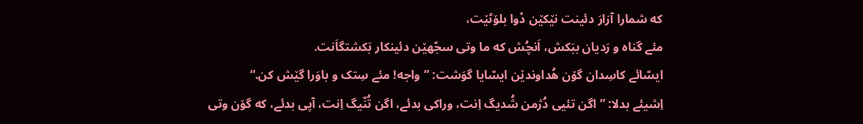که شمارا آزارَ دئینت نێکێن دْوا بلۆٹێت،
مئے گناه و رَدیان ببَکش، اَنچُش که ما وتی سجّهێن دئینکار بَکشتگاَنت.
ایسّائے کاسِدان گۆن هُداوندێن ایسّایا گوَشت: ”واجه! مئے سِتک و باوَرا گێش کن.“
اِشیئے بدلا: ”اگن تئیی دُژمن شُدیگ اِنت، وراکی بدئے، اگن تُنّیگ اِنت، آپی بدئے، که گۆن وتی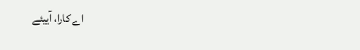اے کارا، آییئے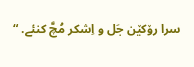سرا رۆکێن جَل و اِشکر مُچَّ کنئے. “